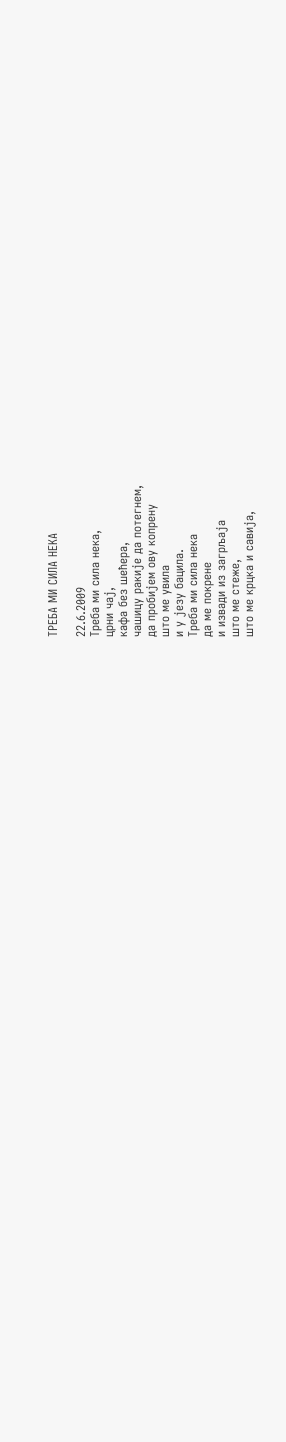ТРЕБА МИ СИЛА НЕКА

22.6.2009
Треба ми сила нека,
црни чај,
кафа без шећера,
чашицу ракије да потегнем,
да пробијем ову копрену
што ме увила
и у језу бацила.
Треба ми сила нека
да ме покрене
и извади из загрљаја
што ме стеже,
што ме крцка и савија,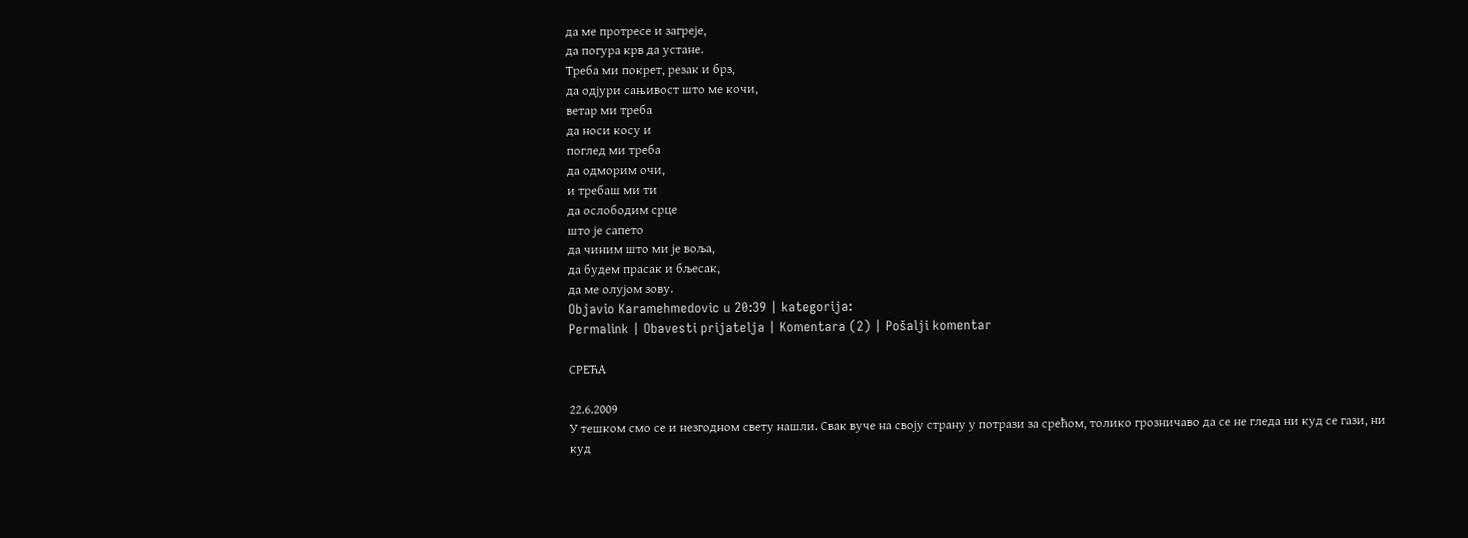да ме протресе и загреје,
да погура крв да устане.
Треба ми покрет, резак и брз,
да одјури сањивост што ме кочи,
ветар ми треба
да носи косу и
поглед ми треба
да одморим очи,
и требаш ми ти
да ослободим срце
што је сапето
да чиним што ми је воља,
да будем прасак и бљесак,
да ме олујом зову.
Objavio Karamehmedovic u 20:39 | kategorija:
Permalink | Obavesti prijatelja | Komentara (2) | Pošalji komentar

СРЕЋА

22.6.2009
У тешком смо се и незгодном свету нашли. Свак вуче на своју страну у потрази за срећом, толико грозничаво да се не гледа ни куд се гази, ни куд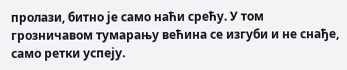пролази, битно је само наћи срећу. У том грозничавом тумарању већина се изгуби и не снађе, само ретки успеју.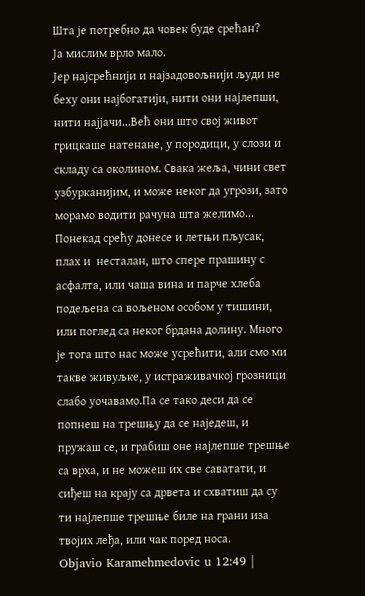Шта је потребно да човек буде срећан?
Ја мислим врло мало.
Јер најсрећнији и најзадовољнији људи не беху они најбогатији, нити они најлепши, нити најјачи...Већ они што свој живот грицкаше натенане, у породици, у слози и складу са околином. Свака жеља, чини свет узбурканијим, и може неког да угрози, зато морамо водити рачуна шта желимо...
Понекад срећу донесе и летњи пљусак, плах и  несталан, што спере прашину с асфалта, или чаша вина и парче хлеба подељена са вољеном особом у тишини, или поглед са неког брдана долину. Много је тога што нас може усрећити, али смо ми такве живуљке, у истраживачкој грозници слабо уочавамо.Па се тако деси да се попнеш на трешњу да се наједеш, и пружаш се, и грабиш оне најлепше трешње са врха, и не можеш их све саватати, и сиђеш на крају са дрвета и схватиш да су ти најлепше трешње биле на грани иза твојих леђа, или чак поред носа.
Objavio Karamehmedovic u 12:49 |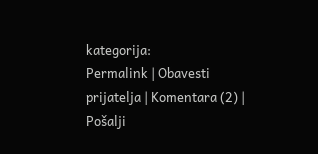kategorija:
Permalink | Obavesti prijatelja | Komentara (2) | Pošalji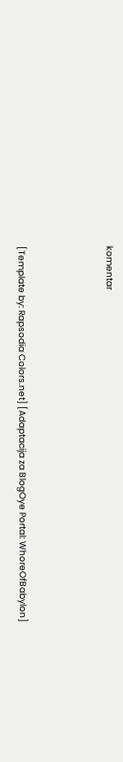komentar



[Template by: Rapsodia Colors.net] [Adaptacija za BlogOye Portal: WhoreOfBabylon]